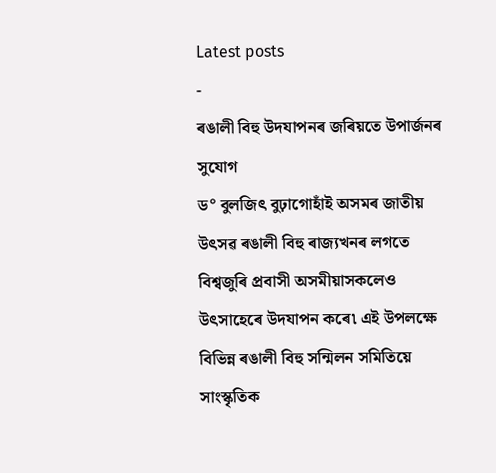Latest posts
-
ৰঙালী বিহু উদযাপনৰ জৰিয়তে উপাৰ্জনৰ সুযোগ
ড° বুলজিৎ বুঢ়াগোহাঁই অসমৰ জাতীয় উৎসৱ ৰঙালী বিহু ৰাজ্যখনৰ লগতে বিশ্বজুৰি প্ৰবাসী অসমীয়াসকলেও উৎসাহেৰে উদযাপন কৰে৷ এই উপলক্ষে বিভিন্ন ৰঙালী বিহু সন্মিলন সমিতিয়ে সাংস্কৃতিক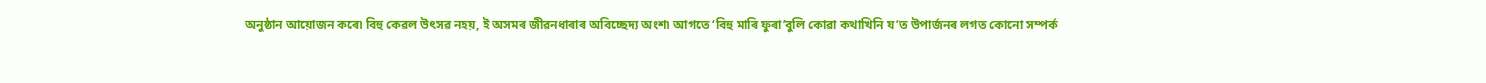অনুষ্ঠান আয়োজন কৰে৷ বিহু কেৱল উৎসৱ নহয়, ই অসমৰ জীৱনধাৰাৰ অবিচ্ছেদ্য অংশ৷ আগতে ‘বিহু মাৰি ফুৰা’বুলি কোৱা কথাখিনি য’ত উপাৰ্জনৰ লগত কোনো সম্পৰ্ক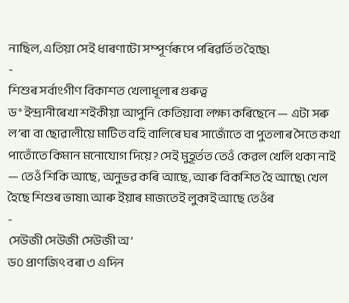নাছিল, এতিয়া সেই ধাৰণাটো সম্পূৰ্ণৰূপে পৰিৱৰ্তিত হৈছে৷
-
শিশুৰ সৰ্বাংগীণ বিকাশত খেলাধূলাৰ গুৰুত্ব
ড° ইন্দ্ৰানীৰেখা শইকীয়া আপুনি কেতিয়াবা লক্ষ্য কৰিছেনে — এটা সৰু ল’ৰা বা ছোৱালীয়ে মাটিত বহি বালিৰে ঘৰ সাজোঁতে বা পুতলাৰ সৈতে কথা পাতোঁতে কিমান মনোযোগ দিয়ে? সেই মুহূৰ্তত তেওঁ কেৱল খেলি থকা নাই — তেওঁ শিকি আছে, অনুভৱ কৰি আছে, আৰু বিকশিত হৈ আছে৷ খেল হৈছে শিশুৰ ভাষা৷ আৰু ইয়াৰ মাজতেই লুকাই আছে তেওঁৰ
-
সেউজী সেউজী সেউজী অ’
ড০ প্ৰাণজিৎ বৰা ৩ এদিন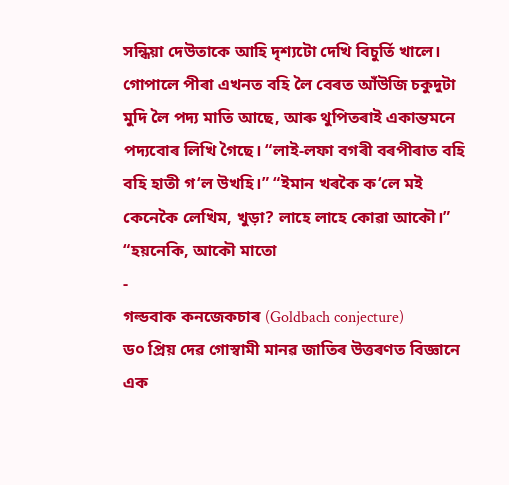সন্ধিয়া দেউতাকে আহি দৃশ্যটো দেখি বিচুৰ্তি খালে। গোপালে পীৰা এখনত বহি লৈ বেৰত আঁউজি চকুদুটা মুদি লৈ পদ্য মাতি আছে, আৰু থুপিতৰাই একান্তমনে পদ্যবোৰ লিখি গৈছে। “লাই-লফা বগৰী বৰপীৰাত বহি বহি হাতী গ‘ল উখহি।” “ইমান খৰকৈ ক‘লে মই কেনেকৈ লেখিম, খুড়া? লাহে লাহে কোৱা আকৌ।” “হয়নেকি, আকৌ মাতো
-
গল্ডবাক কনজেকচাৰ (Goldbach conjecture)
ড০ প্ৰিয় দেৱ গোস্ৱামী মানৱ জাতিৰ উত্তৰণত বিজ্ঞানে এক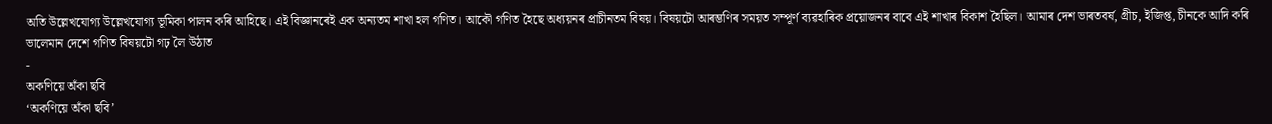অতি উল্লেখযোগ্য উল্লেখযোগ্য ভূমিকা পালন কৰি আহিছে। এই বিজ্ঞানৰেই এক অন্যতম শাখা হল গণিত। আকৌ গণিত হৈছে অধ্যয়নৰ প্ৰাচীনতম বিষয়। বিষয়টো আৰম্ভণিৰ সময়ত সম্পূৰ্ণ ব্যৱহাৰিক প্ৰয়োজনৰ বাবে এই শাখাৰ বিকাশ হৈছিল। আমাৰ দেশ ভাৰতবৰ্ষ, গ্ৰীচ, ইজিপ্ত, চীনকে আদি কৰি ভালেমান দেশে গণিত বিষয়টো গঢ় লৈ উঠাত
-
অকণিয়ে অঁকা ছবি
‘অকণিয়ে অঁকা ছবি’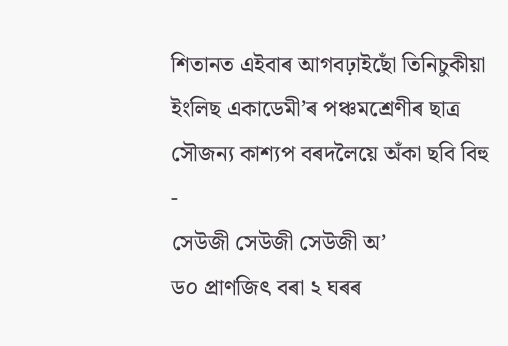শিতানত এইবাৰ আগবঢ়াইছোঁ তিনিচুকীয়া ইংলিছ একাডেমী’ৰ পঞ্চমশ্ৰেণীৰ ছাত্ৰ সৌজন্য কাশ্যপ বৰদলৈয়ে অঁকা ছবি বিহু
-
সেউজী সেউজী সেউজী অ’
ড০ প্ৰাণজিৎ বৰা ২ ঘৰৰ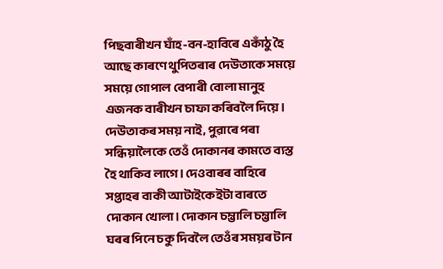পিছবাৰীখন ঘাঁহ-বন-হাবিৰে একাঁঠু হৈ আছে কাৰণে থুপিতৰাৰ দেউতাকে সময়ে সময়ে গোপাল বেপাৰী বোলা মানুহ এজনক বাৰীখন চাফা কৰিবলৈ দিয়ে। দেউতাকৰ সময় নাই, পুৱাৰে পৰা সন্ধিয়ালৈকে তেওঁ দোকানৰ কামতে ব্যস্ত হৈ থাকিব লাগে। দেওবাৰৰ বাহিৰে সপ্তাহৰ বাকী আটাইকেইটা বাৰতে দোকান খোলা। দোকান চম্ভালি চম্ভালি ঘৰৰ পিনে চকু দিবলৈ তেওঁৰ সময়ৰ টান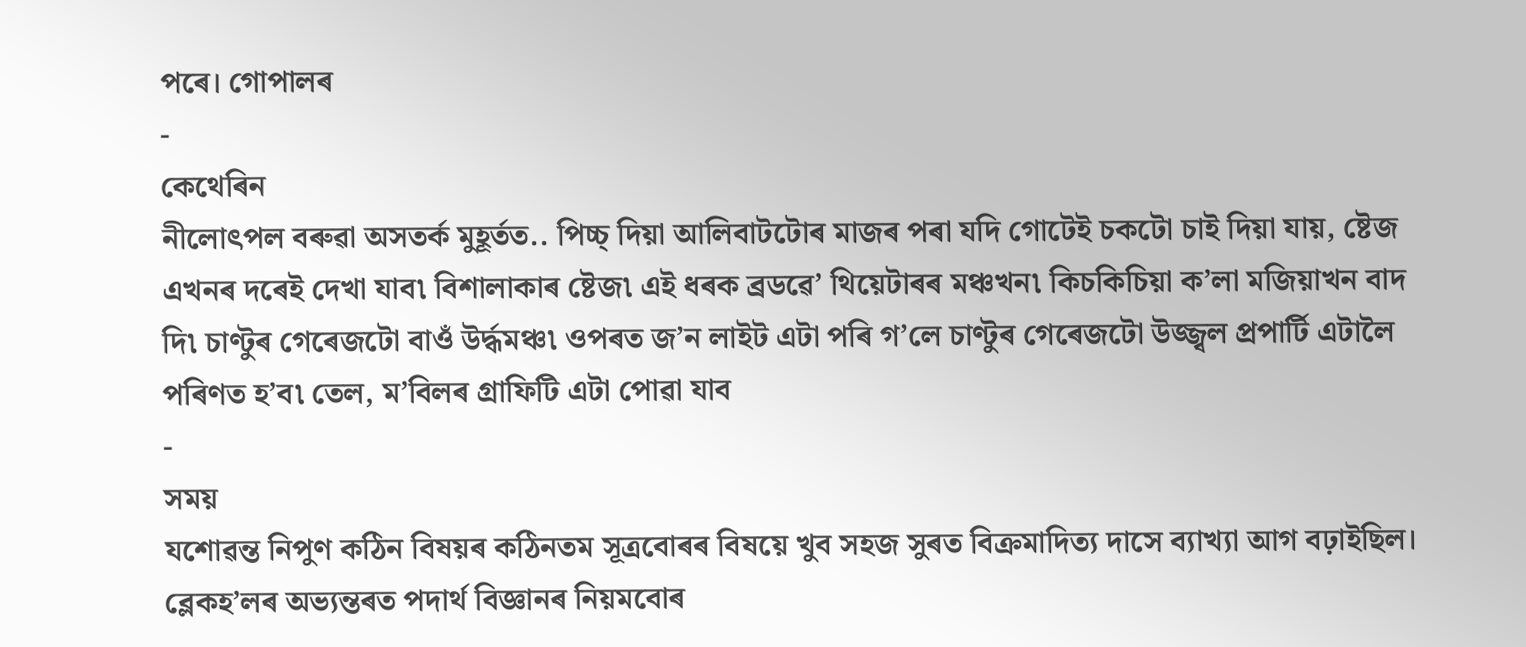পৰে। গোপালৰ
-
কেথেৰিন
নীলোৎপল বৰুৱা অসতৰ্ক মুহূৰ্তত.. পিচ্চ্ দিয়া আলিবাটটোৰ মাজৰ পৰা যদি গোটেই চকটো চাই দিয়া যায়, ষ্টেজ এখনৰ দৰেই দেখা যাব৷ বিশালাকাৰ ষ্টেজ৷ এই ধৰক ব্ৰডৱে’ থিয়েটাৰৰ মঞ্চখন৷ কিচকিচিয়া ক’লা মজিয়াখন বাদ দি৷ চাণ্টুৰ গেৰেজটো বাওঁ উৰ্দ্ধমঞ্চ৷ ওপৰত জ’ন লাইট এটা পৰি গ’লে চাণ্টুৰ গেৰেজটো উজ্জ্বল প্ৰপাৰ্টি এটালৈ পৰিণত হ’ব৷ তেল, ম’বিলৰ গ্ৰাফিটি এটা পোৱা যাব
-
সময়
যশোৱন্ত নিপুণ কঠিন বিষয়ৰ কঠিনতম সূত্ৰবোৰৰ বিষয়ে খুব সহজ সুৰত বিক্ৰমাদিত্য দাসে ব্যাখ্যা আগ বঢ়াইছিল। ব্লেকহ’লৰ অভ্যন্তৰত পদাৰ্থ বিজ্ঞানৰ নিয়মবোৰ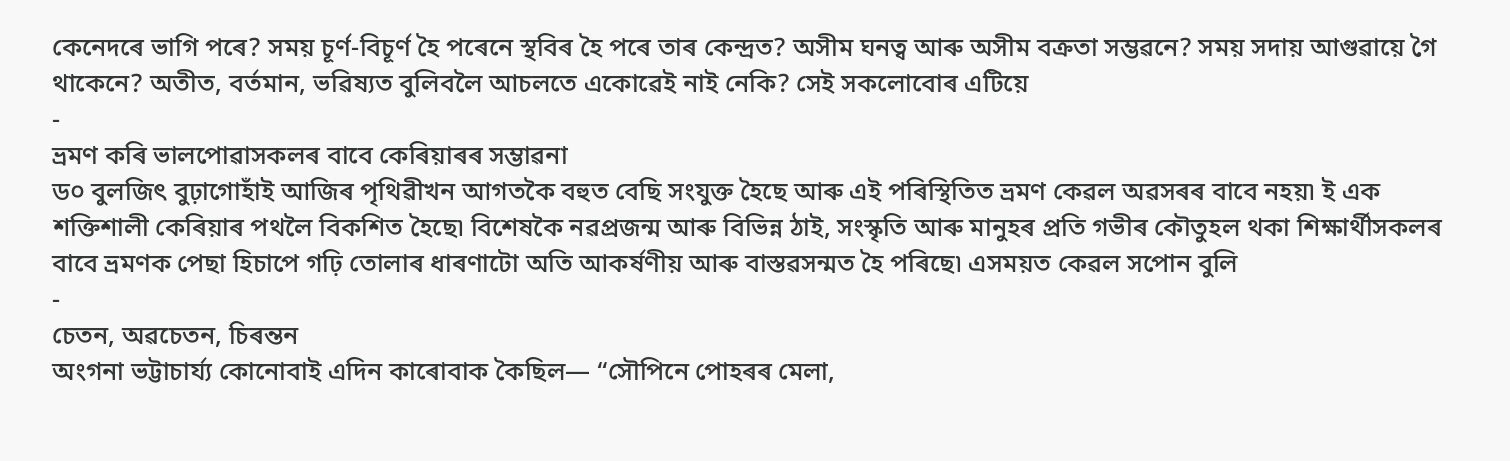কেনেদৰে ভাগি পৰে? সময় চূৰ্ণ-বিচূৰ্ণ হৈ পৰেনে স্থবিৰ হৈ পৰে তাৰ কেন্দ্ৰত? অসীম ঘনত্ব আৰু অসীম বক্ৰতা সম্ভৱনে? সময় সদায় আগুৱায়ে গৈ থাকেনে? অতীত, বৰ্তমান, ভৱিষ্যত বুলিবলৈ আচলতে একোৱেই নাই নেকি? সেই সকলোবোৰ এটিয়ে
-
ভ্ৰমণ কৰি ভালপোৱাসকলৰ বাবে কেৰিয়াৰৰ সম্ভাৱনা
ড০ বুলজিৎ বুঢ়াগোহাঁই আজিৰ পৃথিৱীখন আগতকৈ বহুত বেছি সংযুক্ত হৈছে আৰু এই পৰিস্থিতিত ভ্ৰমণ কেৱল অৱসৰৰ বাবে নহয়৷ ই এক শক্তিশালী কেৰিয়াৰ পথলৈ বিকশিত হৈছে৷ বিশেষকৈ নৱপ্ৰজন্ম আৰু বিভিন্ন ঠাই, সংস্কৃতি আৰু মানুহৰ প্ৰতি গভীৰ কৌতুহল থকা শিক্ষাৰ্থীসকলৰ বাবে ভ্ৰমণক পেছা হিচাপে গঢ়ি তোলাৰ ধাৰণাটো অতি আকৰ্ষণীয় আৰু বাস্তৱসন্মত হৈ পৰিছে৷ এসময়ত কেৱল সপোন বুলি
-
চেতন, অৱচেতন, চিৰন্তন
অংগনা ভট্টাচাৰ্য্য কোনোবাই এদিন কাৰোবাক কৈছিল— “সৌপিনে পোহৰৰ মেলা,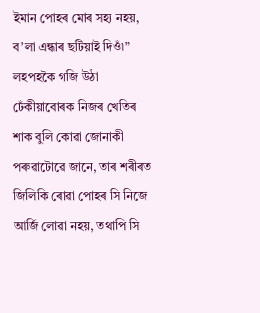ইমান পোহৰ মোৰ সহ্য নহয়, ব’লা এন্ধাৰ ছটিয়াই দিওঁ৷” লহপহকৈ গজি উঠা ঢেঁকীয়াবোৰক নিজৰ খেতিৰ শাক বুলি কোৱা জোনাকী পৰুৱাটোৱে জানে, তাৰ শৰীৰত জিলিকি ৰোৱা পোহৰ সি নিজে আৰ্জি লোৱা নহয়, তথাপি সি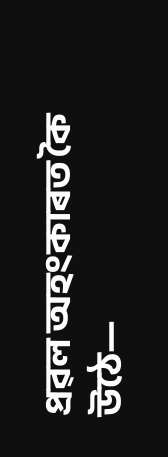প্ৰৱল অহংকাৰত কৈ উঠে—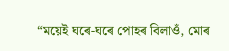“ময়েই ঘৰে-ঘৰে পোহৰ বিলাওঁ, মোৰ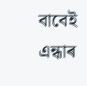বাবেই এন্ধাৰ